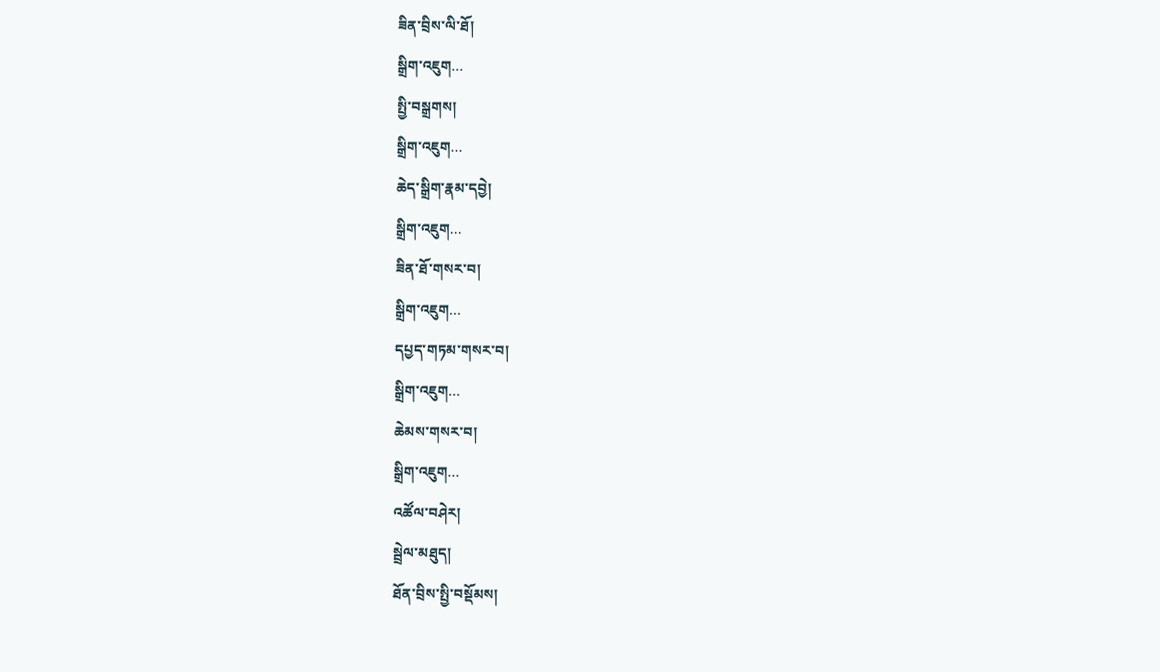ཟིན་བྲིས་ལི་ཐོ།
སྒྲིག་འཇུག...
སྤྱི་བསྒྲགས།
སྒྲིག་འཇུག...
ཆེད་སྒྲིག་རྣམ་དབྱེ།
སྒྲིག་འཇུག...
ཟིན་ཐོ་གསར་བ།
སྒྲིག་འཇུག...
དཔྱད་གཏམ་གསར་བ།
སྒྲིག་འཇུག...
ཆེམས་གསར་བ།
སྒྲིག་འཇུག...
འཚོལ་བཤེར།
སྦྲེལ་མཐུད།
ཐོན་བྲིས་སྤྱི་བསྡོམས།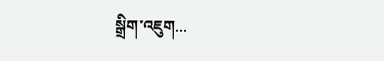སྒྲིག་འཇུག...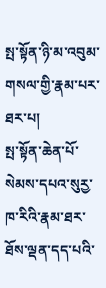སྤ་སྟོན་ཉི་མ་འབུམ་གསལ་གྱི་རྣམ་པར་ཐར་པ།
སྤ་སྟོན་ཆེན་པོ་སེམས་དཔའ་སུརྱ་ཁ་རིའི་རྣམ་ཐར་
ཐོས་ལྡན་དད་པའི་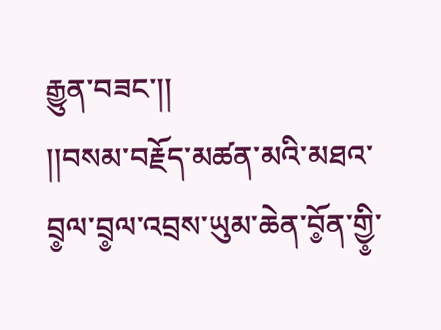རྒྱུན་བཟང་།།
།།བསམ་བརྗོད་མཚན་མའི་མཐའ་བྲ༵ལ་བྲ༵ལ་འབྲས་ཡུམ་ཆེན་བོ༵ན་གྱི༵་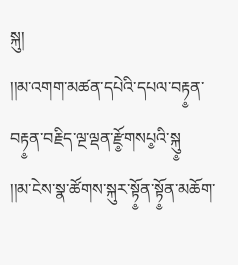སྐུ།
།།མ་འགག་མཚན་དཔེའི་དཔལ་བརྟ༵ན་བརྟ༵ན་བརྗིད་ལྔ་ལྡན་རྫོ༵གསཔ༵འི་སྐུ༵
།།མ་ངེས་སྣ་ཚོགས་སྐུར་སྟོ༵ན་སྟོ༵ན་མཆོག་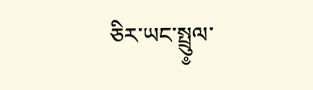ཅིར་ཡང་སྤྲུ༵ལ་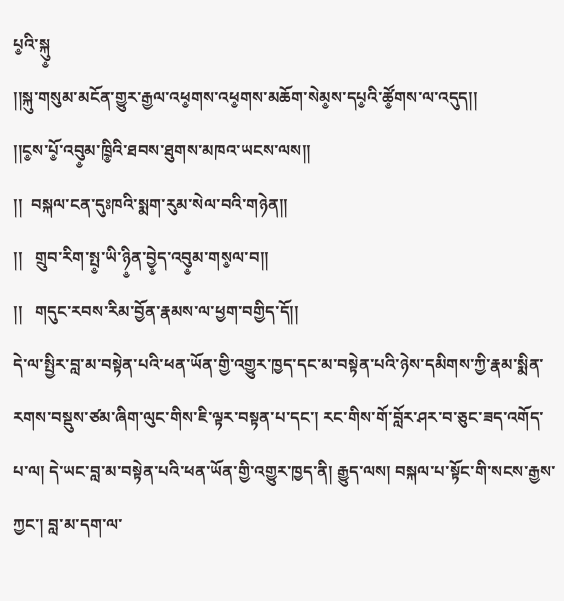པ༵འི་སྐུ༵
།།སྐུ་གསུམ་མངོན་གྱུར་རྒྱལ་འཕ༵གས་འཕ༵གས་མཆོག་སེམ༵ས་དཔ༵འི་ཚོ༵གས་ལ་འདུད།།
།།ང༵ས་པོ༵་འབུ༵མ་ཁྲི༵འི་ཐབས་ཐུགས་མཁའ་ཡངས་ལས།།
།།  བསྐལ་ངན་དུཿཁའི་སྨག་རུམ་སེལ་བའི་གཉེན།།
།།   གྲུབ་རིག་སྤ༵་ཡི་ཉི༵ན་བྱེ༵ད་འབུ༵མ་གས༵ལ་བ།།
།།   གདུང་རབས་རིམ་བྱོན་རྣམས་ལ་ཕྱག་བགྱིད་དོ།།
དེ་ལ་སྤྱིར་བླ་མ་བསྟེན་པའི་ཕན་ཡོན་གྱི་འགྱུར་ཁྱད་དང་མ་བསྟེན་པའི་ཉེས་དམིགས་ཀྱི་རྣམ་སྨིན་རགས་བསྡུས་ཙམ་ཞིག་ལུང་གིས་ཇི་ལྟར་བསྟན་པ་དང་། རང་གིས་གོ་བློར་ཤར་བ་ཅུང་ཟད་འགོད་པ་ལ། དེ་ཡང་བླ་མ་བསྟེན་པའི་ཕན་ཡོན་གྱི་འགྱུར་ཁྱད་ནི། རྒྱུད་ལས། བསྐལ་པ་སྟོང་གི་སངས་རྒྱས་ཀྱང་། བླ་མ་དག་ལ་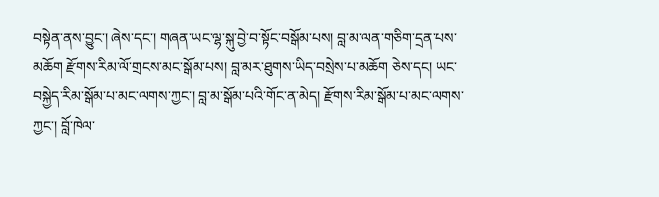བསྟེན་ནས་བྱུང་། ཞེས་དང་། གཞན་ཡང་ལྷ་སྐུ་བྱེ་བ་སྟོང་བསྒོམ་པས། བླ་མ་ལན་གཅིག་དྲན་པས་མཆོག རྫོགས་རིམ་ལོ་གྲངས་མང་སྒོམ་པས། བླ་མར་ཐུགས་ཡིད་བསྲེས་པ་མཆོག ཅེས་དང། ཡང་བསྐྱེད་རིམ་སྒོམ་པ་མང་ལགས་ཀྱང་། བླ་མ་སྒོམ་པའི་གོང་ན་མེད། རྫོགས་རིམ་སྒོམ་པ་མང་ལགས་ཀྱང་། བློ་ཁེལ་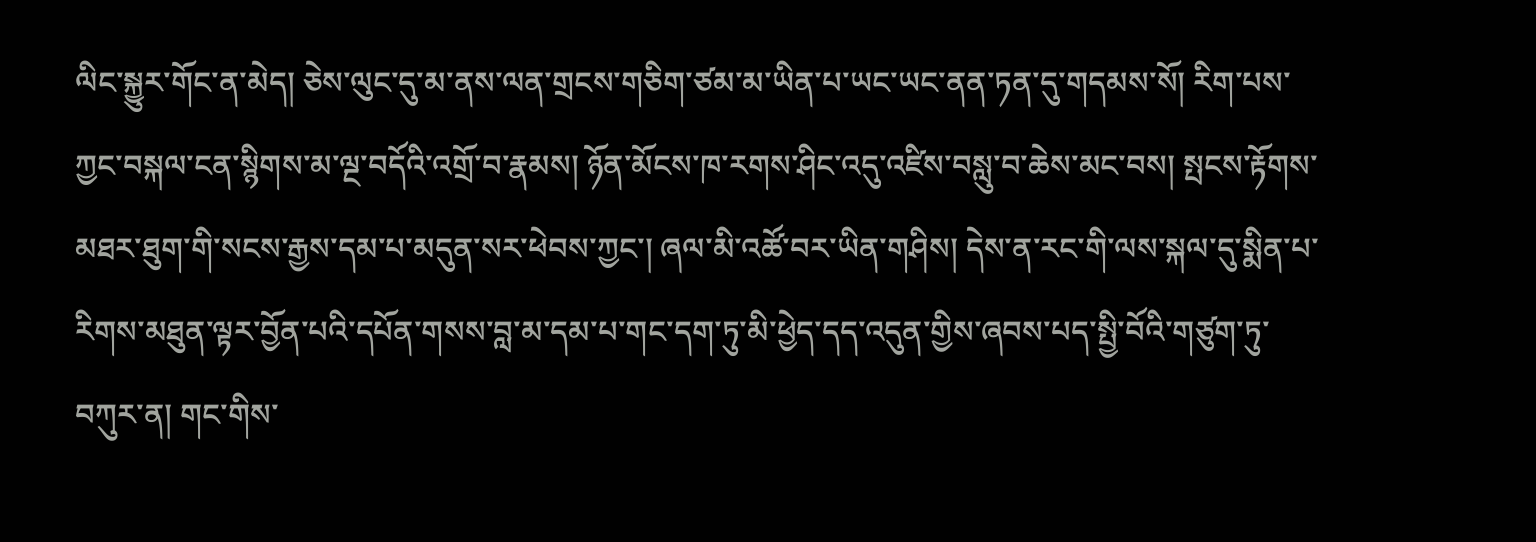ལིང་སྐྱུར་གོང་ན་མེད། ཅེས་ལུང་དུ་མ་ནས་ལན་གྲངས་གཅིག་ཙམ་མ་ཡིན་པ་ཡང་ཡང་ནན་ཏན་དུ་གདམས་སོ། རིག་པས་ཀྱང་བསྐལ་ངན་སྙིགས་མ་ལྔ་བདོའི་འགྲོ་བ་རྣམས། ཉོན་མོངས་ཁ་རགས་ཤིང་འདུ་འཛིས་བསླུ་བ་ཆེས་མང་བས། སྤངས་རྟོགས་མཐར་ཐུག་གི་སངས་རྒྱས་དམ་པ་མདུན་སར་ཕེབས་ཀྱང་། ཞལ་མི་འཚོ་བར་ཡིན་གཤིས། དེས་ན་རང་གི་ལས་སྐལ་དུ་སྨིན་པ་རིགས་མཐུན་ལྟར་བྱོན་པའི་དཔོན་གསས་བླ་མ་དམ་པ་གང་དག་ཏུ་མི་ཕྱེད་དད་འདུན་གྱིས་ཞབས་པད་སྤྱི་བོའི་གཙུག་ཏུ་བཀུར་ན། གང་གིས་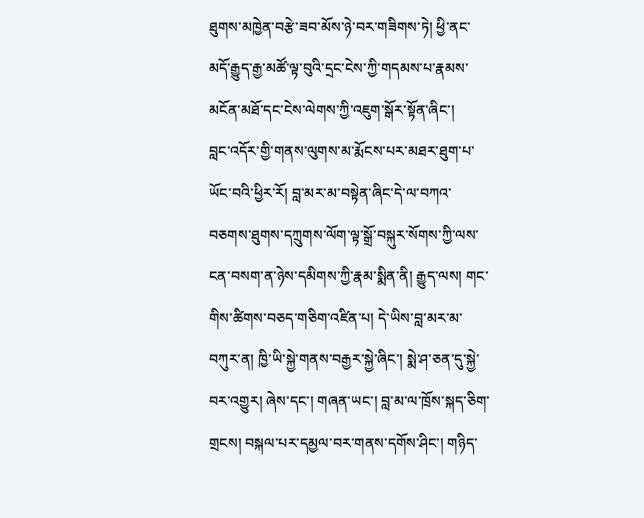ཐུགས་མཁྱེན་བརྩེ་ཟབ་མོས་ཉེ་བར་གཟིགས་ཏེ། ཕྱི་ནང་མདོ་རྒྱུད་རྒྱ་མཚོ་ལྟ་བུའི་དྲང་ངེས་ཀྱི་གདམས་པ་རྣམས་མངོན་མཐོ་དང་ངེས་ལེགས་ཀྱི་འཇུག་སྒོར་སྟོན་ཞིང་།        བླང་འདོར་གྱི་གནས་ལུགས་མ་རྨོངས་པར་མཐར་ཐུག་པ་ཡོང་བའི་ཕྱིར་རོ། བླ་མར་མ་བསྟེན་ཞིང་དེ་ལ་བཀའ་བཅགས་ཐུགས་དཀྲུགས་ལོག་ལྟ་སྒྲོ་བསྐུར་སོགས་ཀྱི་ལས་ངན་བསག་ན་ཉེས་དམིགས་ཀྱི་རྣམ་སྨིན་ནི། རྒྱུད་ལས། གང་གིས་ཚིགས་བཅད་གཅིག་འཛིན་པ། དེ་ཡིས་བླ་མར་མ་བཀུར་ན། ཁྱི་ཡི་སྐྱེ་གནས་བརྒྱར་སྐྱེ་ཞིང་། སྨེ་ཤ་ཅན་དུ་སྐྱེ་བར་འགྱུར། ཞེས་དང་། གཞན་ཡང་། བླ་མ་ལ་ཁྲོས་སྐད་ཅིག་གྲངས། བསྐལ་པར་དམྱལ་བར་གནས་དགོས་ཤིང་། གཉིད་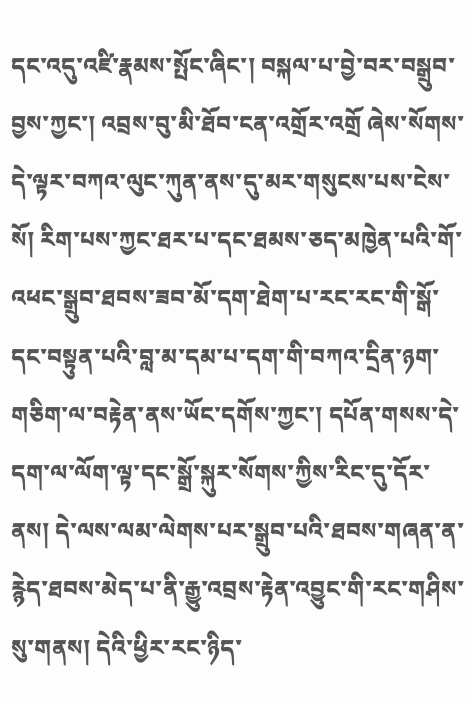དང་འདུ་འཛི་རྣམས་སྤོང་ཞིང་། བསྐལ་པ་བྱེ་བར་བསྒྲུབ་བྱས་ཀྱང་། འབྲས་བུ་མི་ཐོབ་ངན་འགྲོར་འགྲོ ཞེས་སོགས་དེ་ལྟར་བཀའ་ལུང་ཀུན་ནས་དུ་མར་གསུངས་པས་ངེས་སོ། རིག་པས་ཀྱང་ཐར་པ་དང་ཐམས་ཅད་མཁྱེན་པའི་གོ་འཕང་སྒྲུབ་ཐབས་ཟབ་མོ་དག་ཐེག་པ་རང་རང་གི་སྒོ་དང་བསྟུན་པའི་བླ་མ་དམ་པ་དག་གི་བཀའ་དྲིན་ཉག་གཅིག་ལ་བརྟེན་ནས་ཡོང་དགོས་ཀྱང་། དཔོན་གསས་དེ་དག་ལ་ལོག་ལྟ་དང་སྒྲོ་སྐུར་སོགས་ཀྱིས་རིང་དུ་དོར་ནས། དེ་ལས་ལམ་ལེགས་པར་སྒྲུབ་པའི་ཐབས་གཞན་ན་རྙེད་ཐབས་མེད་པ་ནི་རྒྱུ་འབྲས་རྟེན་འབྱུང་གི་རང་གཤིས་སུ་གནས། དེའི་ཕྱིར་རང་ཉིད་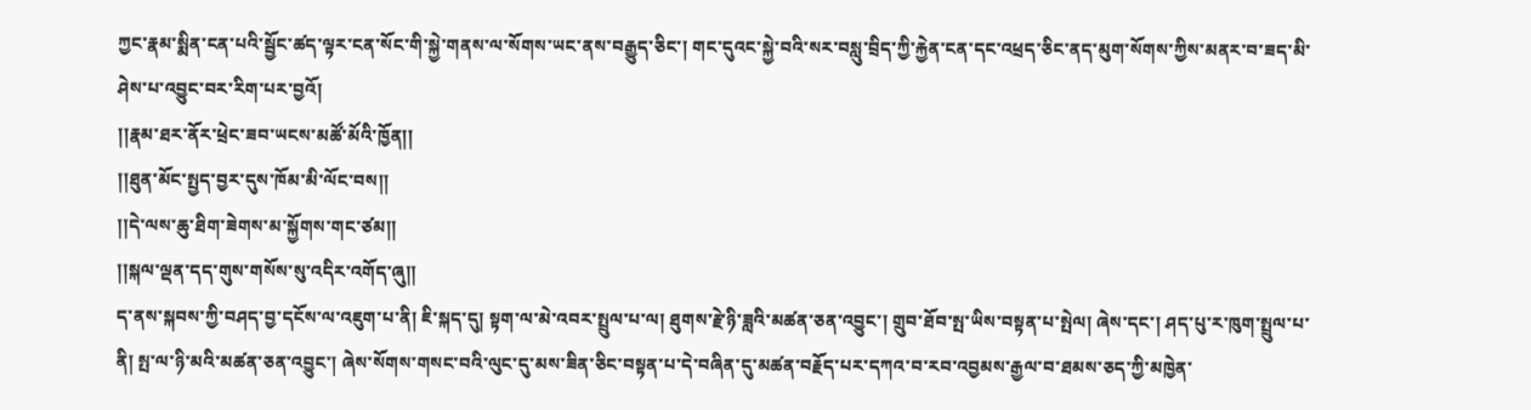ཀྱང་རྣམ་སྨིན་ངན་པའི་སྦྱོང་ཚད་ལྟར་ངན་སོང་གི་སྐྱེ་གནས་ལ་སོགས་ཡང་ནས་བརྒྱུད་ཅིང་། གང་དུའང་སྐྱེ་བའི་སར་བསླུ་བྲིད་ཀྱི་རྐྱེན་ངན་དང་འཕྲད་ཅིང་ནད་མུག་སོགས་ཀྱིས་མནར་བ་ཟད་མི་ཤེས་པ་འབྱུང་བར་རིག་པར་བྱའོ།
།།རྣམ་ཐར་ནོར་ཕྲེང་ཟབ་ཡངས་མཚོ་མོའི་ཁྱོན།།
།།ཐུན་མོང་སྤྱད་བྱར་དུས་ཁོམ་མི་ལོང་བས།།
།།དེ་ལས་ཆུ་ཐིག་ཟེགས་མ་སྐྱོགས་གང་ཙམ།།
།།སྐལ་ལྡན་དད་གུས་གསོས་སུ་འདིར་འགོད་ཞུ།།
ད་ནས་སྐབས་ཀྱི་བཤད་བྱ་དངོས་ལ་འཇུག་པ་ནི། ཇི་སྐད་དུ། སྟག་ལ་མེ་འབར་སྤྲུལ་པ་ལ། ཐུགས་རྗེ་ཉི་ཟླའི་མཚན་ཅན་འབྱུང་། གྲུབ་ཐོབ་སྤ་ཡིས་བསྟན་པ་སྤེལ། ཞེས་དང་། ཤད་པུ་ར་ཁུག་སྤྲུལ་པ་ནི། སྤ་ལ་ཉི་མའི་མཚན་ཅན་འབྱུང་། ཞེས་སོགས་གསང་བའི་ལུང་དུ་མས་ཟིན་ཅིང་བསྟན་པ་དེ་བཞིན་དུ་མཚན་བརྗོད་པར་དཀའ་བ་རབ་འབྱམས་རྒྱལ་བ་ཐམས་ཅད་ཀྱི་མཁྱེན་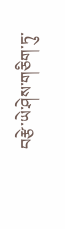བརྩེ་ཡེ་ཤེས་གཅིག་ཏུ་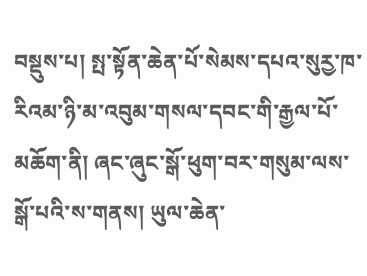བསྡུས་པ། སྤ་སྟོན་ཆེན་པོ་སེམས་དཔའ་སུརྱ་ཁ་རིའམ་ཉི་མ་འབུམ་གསལ་དབང་གི་རྒྱལ་པོ་མཆོག་ནི། ཞང་ཞུང་སྒོ་ཕུག་བར་གསུམ་ལས་སྒོ་པའི་ས་གནས། ཡུལ་ཆེན་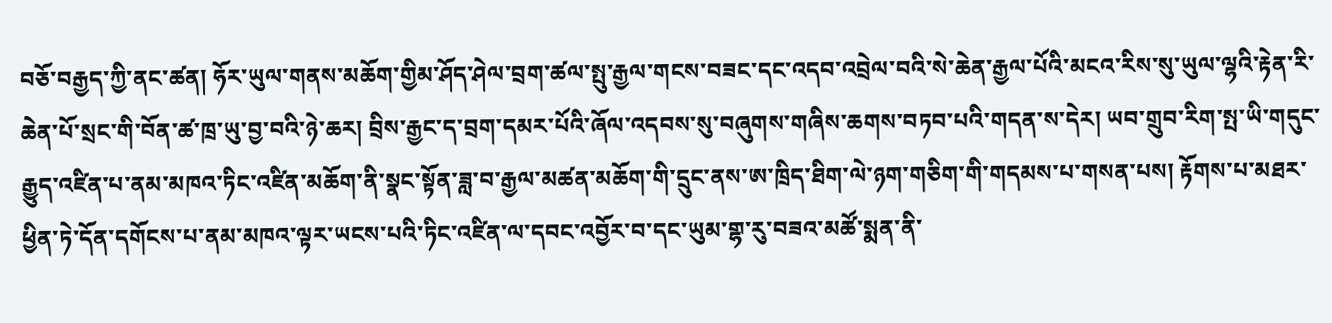བཅོ་བརྒྱད་ཀྱི་ནང་ཚན། ཧོར་ཡུལ་གནས་མཆོག་གྱིམ་ཤོད་ཤེལ་བྲག་ཚལ་སྤུ་རྒྱལ་གངས་བཟང་དང་འདབ་འབྲེལ་བའི་སེ་ཆེན་རྒྱལ་པོའི་མངའ་རིས་སུ་ཡུལ་ལྷའི་རྟེན་རི་ཆེན་པོ་སྲང་གི་བོན་ཚ་ཁྲ་ཡུ་བྱ་བའི་ཉེ་ཆར། བྲིས་རྒྱང་ད་བྲག་དམར་པོའི་ཞོལ་འདབས་སུ་བཞུགས་གཞིས་ཆགས་བཏབ་པའི་གདན་ས་དེར། ཡབ་གྲུབ་རིག་སྤ་ཡི་གདུང་རྒྱུད་འཛིན་པ་ནམ་མཁའ་ཏིང་འཛིན་མཆོག་ནི་སྣང་སྟོན་ཟླ་བ་རྒྱལ་མཚན་མཆོག་གི་དྲུང་ནས་ཨ་ཁྲིད་ཐིག་ལེ་ཉག་གཅིག་གི་གདམས་པ་གསན་པས། རྟོགས་པ་མཐར་ཕྱིན་ཏེ་དོན་དགོངས་པ་ནམ་མཁའ་ལྟར་ཡངས་པའི་ཏིང་འཛིན་ལ་དབང་འབྱོར་བ་དང་ཡུམ་གྷ་རུ་བཟའ་མཚོ་སྨན་ནི་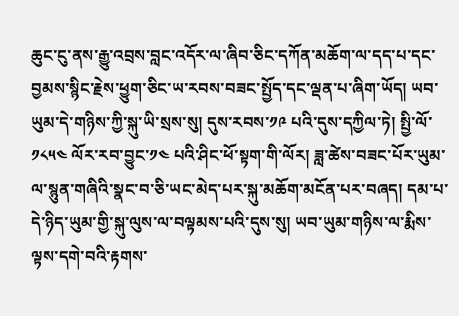ཆུང་ངུ་ནས་རྒྱུ་འབྲས་བླང་འདོར་ལ་ཞིབ་ཅིང་དཀོན་མཆོག་ལ་དད་པ་དང་བྱམས་སྙིང་རྗེས་ཕྱུག་ཅིང་ཡ་རབས་བཟང་སྤྱོད་དང་ལྡན་པ་ཞིག་ཡོད། ཡབ་ཡུམ་དེ་གཉིས་ཀྱི་སྐུ་ཡི་སྲས་སུ། དུས་རབས་༡༩ པའི་དུས་དཀྱིལ་ཏེ། སྤྱི་ལོ་༡༨༥༤ ལོར་རབ་བྱུང་༡༤ པའི་ཤིང་ཕོ་སྟག་གི་ལོར། ཟླ་ཚེས་བཟང་པོར་ཡུམ་ལ་སྙུན་གཞིའི་སྣང་བ་ཅི་ཡང་མེད་པར་སྐུ་མཆོག་མངོན་པར་བཞད། དམ་པ་དེ་ཉིད་ཡུམ་གྱི་སྐུ་ལུས་ལ་བལྟམས་པའི་དུས་སུ། ཡབ་ཡུམ་གཉིས་ལ་རྨིས་ལྟས་དགེ་བའི་རྟགས་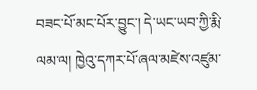བཟང་པོ་མང་པོར་བྱུང་། དེ་ཡང་ཡབ་ཀྱི་རྨི་ལམ་ལ། ཁྱེའུ་དཀར་པོ་ཞལ་མཛེས་འཛུམ་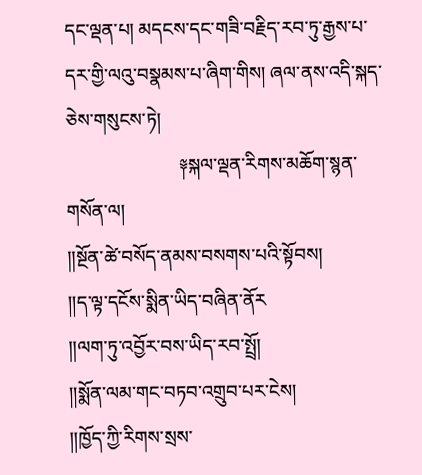དང་ལྡན་པ། མདངས་དང་གཟི་བརྗིད་རབ་ཏུ་རྒྱས་པ་དར་གྱི་ལའུ་བསྣམས་པ་ཞིག་གིས། ཞལ་ནས་འདི་སྐད་ཅེས་གསུངས་ཏེ།
                        ༈སྐལ་ལྡན་རིགས་མཆོག་སྙན་གསོན་ལ།
།།སྔོན་ཚེ་བསོད་ནམས་བསགས་པའི་སྟོབས།
།།ད་ལྟ་དངོས་སྨིན་ཡིད་བཞིན་ནོར
།།ལག་ཏུ་འབྱོར་བས་ཡིད་རབ་སྤྲོ།
།།སྨོན་ལམ་གང་བཏབ་འགྲུབ་པར་ངེས།
།།ཁྱོད་ཀྱི་རིགས་སྲས་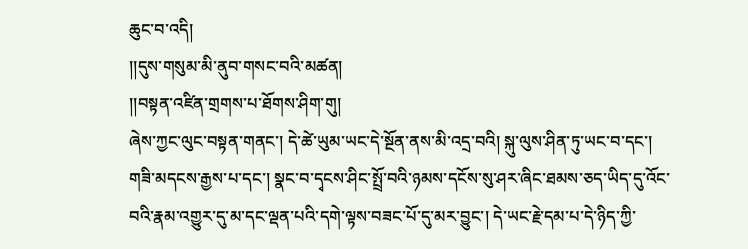ཆུང་བ་འདི།
།།དུས་གསུམ་མི་ནུབ་གསང་བའི་མཚན།
།།བསྟན་འཛིན་གྲགས་པ་ཐོགས་ཤིག་གུ།
ཞེས་ཀྱང་ལུང་བསྟན་གནང་། དེ་ཚེ་ཡུམ་ཡང་དེ་སྔོན་ནས་མི་འདྲ་བའི། སྐུ་ལུས་ཤིན་ཏུ་ཡང་བ་དང་། གཟི་མདངས་རྒྱས་པ་དང་། སྣང་བ་དྭངས་ཤིང་སྤྲོ་བའི་ཉམས་དངོས་སུ་ཤར་ཞིང་ཐམས་ཅད་ཡིད་དུ་འོང་བའི་རྣམ་འགྱུར་དུ་མ་དང་ལྡན་པའི་དགེ་ལྟས་བཟང་པོ་དུ་མར་བྱུང་། དེ་ཡང་རྗེ་དམ་པ་དེ་ཉིད་ཀྱི་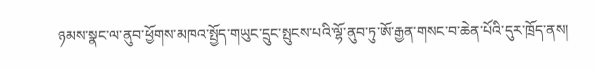ཉམས་སྣང་ལ་ནུབ་ཕྱོགས་མཁའ་སྤྱོད་གཡུང་དྲུང་སྤུངས་པའི་ལྷོ་ནུབ་ཏུ་ཨོ་རྒྱན་གསང་བ་ཆེན་པོའི་དུར་ཁྲོད་ནས།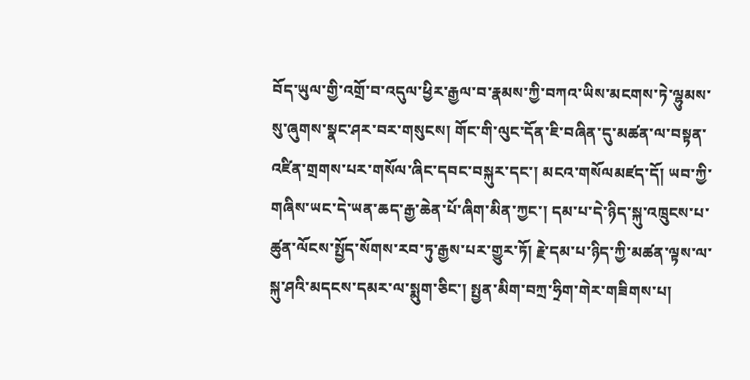བོད་ཡུལ་གྱི་འགྲོ་བ་འདུལ་ཕྱིར་རྒྱལ་བ་རྣམས་ཀྱི་བཀའ་ཡིས་མངགས་ཏེ་ལྷུམས་སུ་ཞུགས་སྣང་ཤར་བར་གསུངས། གོང་གི་ལུང་དོན་ཇི་བཞིན་དུ་མཚན་ལ་བསྟན་འཛིན་གྲགས་པར་གསོལ་ཞིང་དབང་བསྐུར་དང་། མངའ་གསོལམཛད་དོ། ཡབ་ཀྱི་གཞིས་ཡང་དེ་ཡན་ཆད་རྒྱ་ཆེན་པོ་ཞིག་མིན་ཀྱང་། དམ་པ་དེ་ཉིད་སྐུ་འཁྲུངས་པ་ཚུན་ལོངས་སྤྱོད་སོགས་རབ་ཏུ་རྒྱས་པར་གྱུར་ཏོ། རྗེ་དམ་པ་ཉིད་ཀྱི་མཚན་ལྟས་ལ་སྐུ་ཤའི་མདངས་དམར་ལ་སྨུག་ཅིང་། སྤྱན་མིག་བཀྲ་ཧྲིག་གེར་གཟིགས་པ།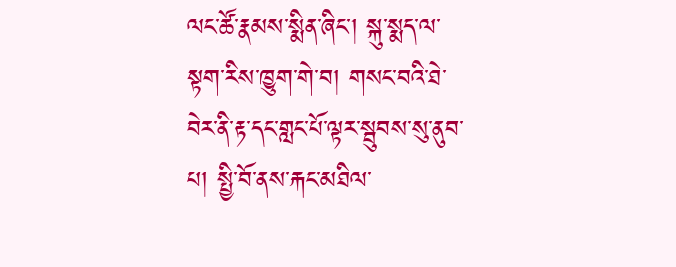ལང་ཚོ་རྣམས་སྨིན་ཞིང་། སྐུ་སྨད་ལ་སྟག་རིས་ཁྱུག་གེ་བ། གསང་བའི་ཐེ་བེར་ནི་རྟ་དང་གླང་པོ་ལྟར་སྦུབས་སུ་ནུབ་པ། སྤྱི་བོ་ནས་རྐང་མཐིལ་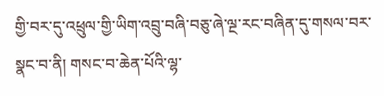གྱི་བར་དུ་འཕྲུལ་གྱི་ཡིག་འབྲུ་བཞི་བཅུ་ཞེ་ལྔ་རང་བཞིན་དུ་གསལ་བར་སྣང་བ་ནི། གསང་བ་ཆེན་པོའི་ལྷ་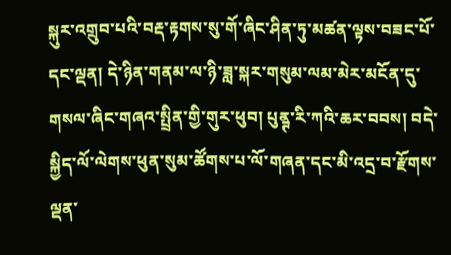སྐུར་འགྲུབ་པའི་བརྡ་རྟགས་སུ་གོ་ཞིང་ཤིན་ཏུ་མཚན་ལྟས་བཟང་པོ་དང་ལྡན། དེ་ཉིན་གནམ་ལ་ཉི་ཟླ་སྐར་གསུམ་ལམ་མེར་མངོན་དུ་གསལ་ཞིང་གཞའ་སྤྲིན་གྱི་གུར་ཕུབ། པུནྚ་རི་ཀའི་ཆར་བབས། བདེ་སྐྱིད་ལོ་ལེགས་ཕུན་སུམ་ཚོགས་པ་ལོ་གཞན་དང་མི་འདྲ་བ་རྫོགས་ལྡན་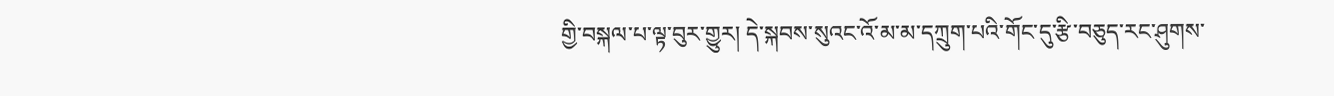གྱི་བསྐལ་པ་ལྟ་བུར་གྱུར། དེ་སྐབས་སུའང་འོ་མ་མ་དཀྲུག་པའི་གོང་དུ་རྩི་བཅུད་རང་ཤུགས་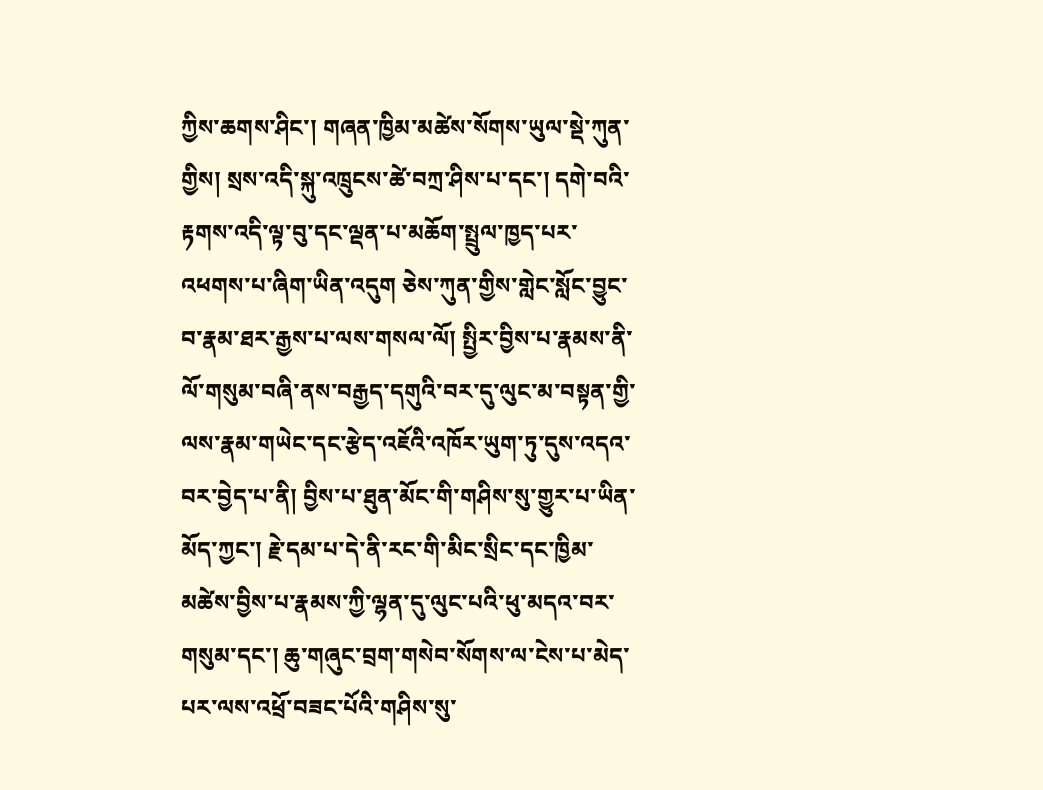ཀྱིས་ཆགས་ཤིང་། གཞན་ཁྱིམ་མཚེས་སོགས་ཡུལ་སྡེ་ཀུན་གྱིས། སྲས་འདི་སྐུ་འཁྲུངས་ཚེ་བཀྲ་ཤིས་པ་དང་། དགེ་བའི་རྟགས་འདི་ལྟ་བུ་དང་ལྡན་པ་མཆོག་སྤྲུལ་ཁྱད་པར་འཕགས་པ་ཞིག་ཡིན་འདུག ཅེས་ཀུན་གྱིས་གླེང་སློང་བྱུང་བ་རྣམ་ཐར་རྒྱས་པ་ལས་གསལ་ལོ། སྤྱིར་བྱིས་པ་རྣམས་ནི་ལོ་གསུམ་བཞི་ནས་བརྒྱད་དགུའི་བར་དུ་ལུང་མ་བསྟན་གྱི་ལས་རྣམ་གཡེང་དང་རྩེད་འཇོའི་འཁོར་ཡུག་ཏུ་དུས་འདའ་བར་བྱེད་པ་ནི། བྱིས་པ་ཐུན་མོང་གི་གཤིས་སུ་གྱུར་པ་ཡིན་མོད་ཀྱང་། རྗེ་དམ་པ་དེ་ནི་རང་གི་མིང་སྲིང་དང་ཁྱིམ་མཚེས་བྱིས་པ་རྣམས་ཀྱི་ལྷན་དུ་ལུང་པའི་ཕུ་མདའ་བར་གསུམ་དང་། ཆུ་གཞུང་བྲག་གསེབ་སོགས་ལ་ངེས་པ་མེད་པར་ལས་འཕྲོ་བཟང་པོའི་གཤིས་སུ་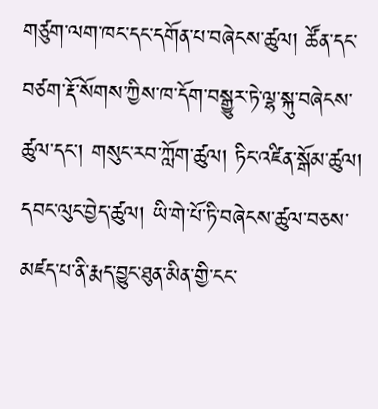གཙུག་ལག་ཁང་དང་དགོན་པ་བཞེངས་ཚུལ། ཚོན་དང་བཙག་རྡོ་སོགས་ཀྱིས་ཁ་དོག་བསྒྱུར་ཏེ་ལྷ་སྐུ་བཞེངས་ཚུལ་དང་། གསུང་རབ་ཀློག་ཚུལ། ཏིང་འཛིན་སྒོམ་ཚུལ། དབང་ལུང་བྱེད་ཚུལ། ཡི་གེ་པོ་ཏི་བཞེངས་ཚུལ་བཅས་མཛད་པ་ནི་རྨད་བྱུང་ཐུན་མིན་གྱི་ངང་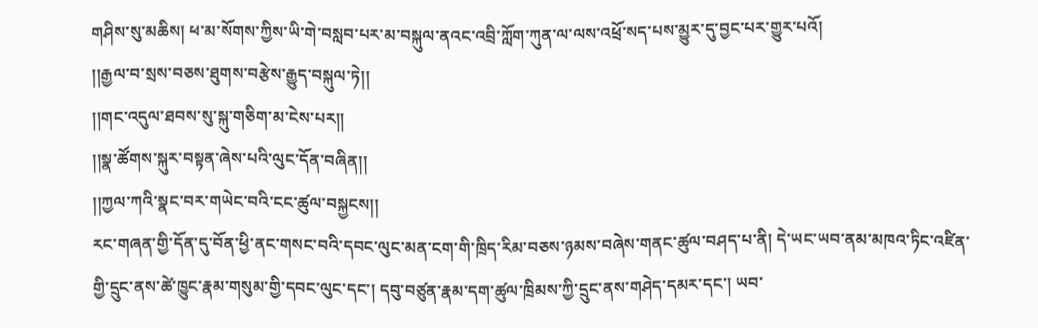གཤིས་སུ་མཆིས། ཕ་མ་སོགས་ཀྱིས་ཡི་གེ་བསླབ་པར་མ་བསྐུལ་ནའང་འབྲི་ཀློག་ཀུན་ལ་ལས་འཕྲོ་སད་པས་མྱུར་དུ་བྱང་པར་གྱུར་པའོ།
།།རྒྱལ་བ་སྲས་བཅས་ཐུགས་བརྩེས་རྒྱུད་བསྐུལ་ཏེ།།
།།གང་འདུལ་ཐབས་སུ་སྐུ་གཅིག་མ་ངེས་པར།།
།།སྣ་ཚོགས་སྐུར་བསྟན་ཞེས་པའི་ལུང་དོན་བཞིན།།
།།ཀྱལ་ཀའི་སྣང་བར་གཡེང་བའི་ངང་ཚུལ་བསྐྱངས།།
རང་གཞན་གྱི་དོན་དུ་བོན་ཕྱི་ནང་གསང་བའི་དབང་ལུང་མན་ངག་གི་ཁྲིད་རིམ་བཅས་ཉམས་བཞེས་གནང་ཚུལ་བཤད་པ་ནི། དེ་ཡང་ཡབ་ནམ་མཁའ་ཏིང་འཛིན་གྱི་དྲུང་ནས་ཚེ་ཁྱུང་རྣམ་གསུམ་གྱི་དབང་ལུང་དང་། དབུ་བཙུན་རྣམ་དག་ཚུལ་ཁྲིམས་ཀྱི་དྲུང་ནས་གཤེད་དམར་དང་། ཡབ་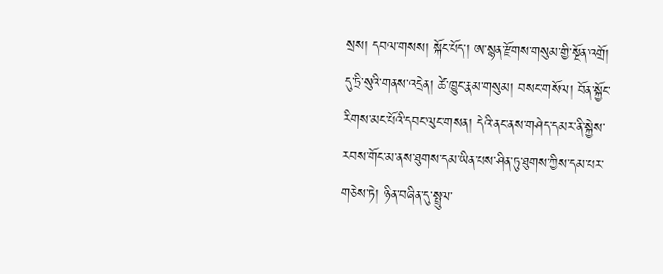སྲས། དབལ་གསས། སྐོང་པོད་། ཨ་སྙན་རྫོགས་གསུམ་གྱི་སྔོན་འགྲོ། དུ་ཏྲི་སུའི་གནས་འདྲེན། ཚེ་ཁྱུང་རྣམ་གསུམ། བསང་གསོལ། བོན་སྐྱོང་རིགས་མང་པོའི་དབང་ལུང་གསན། དེའི་ནང་ནས་གཤེད་དམར་ནི་སྐྱེས་རབས་གོང་མ་ནས་ཐུགས་དམ་ཡིན་པས་ཤིན་ཏུ་ཐུགས་ཀྱིས་དམ་པར་གཅེས་ཏེ། ཉིན་བཞིན་དུ་སྤྲུལ་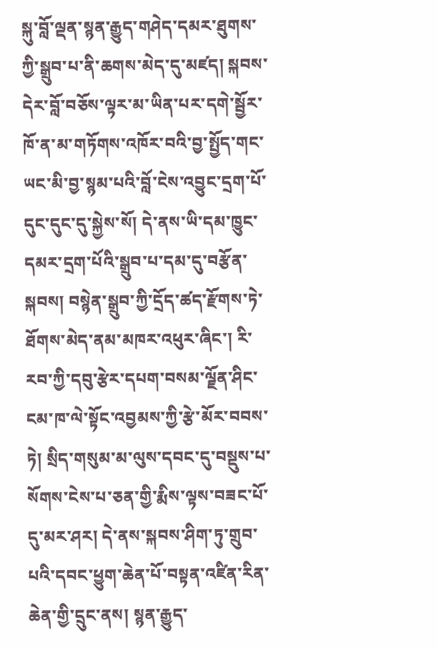སྐུ་བློ་ལྡན་སྙན་རྒྱུད་གཤེད་དམར་ཐུགས་ཀྱི་སྒྲུབ་པ་ནི་ཆགས་མེད་དུ་མཛད། སྐབས་དེར་བློ་བཅོས་ལྟར་མ་ཡིན་པར་དགེ་སྦྱོར་ཁོ་ན་མ་གཏོགས་འཁོར་བའི་བྱ་སྤྱོད་གང་ཡང་མི་བྱ་སྙམ་པའི་བློ་ངེས་འབྱུང་དྲག་པོ་དུང་དུང་དུ་སྐྱེས་སོ། དེ་ནས་ཡི་དམ་ཁྱུང་དམར་དྲག་པོའི་སྒྲུབ་པ་དམ་དུ་བརྩོན་སྐབས། བསྙེན་སྒྲུབ་ཀྱི་དྲོད་ཚད་རྫོགས་ཏེ་ཐོགས་མེད་ནམ་མཁར་འཕུར་ཞིང་། རི་རབ་ཀྱི་དབུ་རྩེར་དཔག་བསམ་ལྗོན་ཤིང་ངམ་ཁ་ལེ་སྟོང་འབྱམས་ཀྱི་རྩེ་མོར་བབས་ཏེ། སྲིད་གསུམ་མ་ལུས་དབང་དུ་བསྡུས་པ་སོགས་ངེས་པ་ཅན་གྱི་རྨིས་ལྟས་བཟང་པོ་དུ་མར་ཤར། དེ་ནས་སྐབས་ཤིག་ཏུ་གྲུབ་པའི་དབང་ཕྱུག་ཆེན་པོ་བསྟན་འཛིན་རིན་ཆེན་གྱི་དྲུང་ནས། སྙན་རྒྱུད་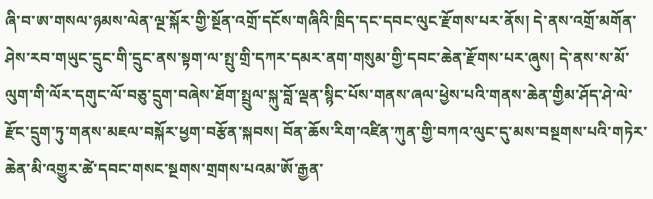ཞི་བ་ཨ་གསལ་ཉམས་ལེན་ལྔ་སྐོར་གྱི་སྔོན་འགྲོ་དངོས་གཞིའི་ཁྲིད་དང་དབང་ལུང་རྫོགས་པར་ནོས། དེ་ནས་འགྲོ་མགོན་ཤེས་རབ་གཡུང་དྲུང་གི་དྲུང་ནས་སྟག་ལ་སྤུ་གྲི་དཀར་དམར་ནག་གསུམ་གྱི་དབང་ཆེན་རྫོགས་པར་ཞུས། དེ་ནས་ས་མོ་ལུག་གི་ལོར་དགུང་ལོ་བཅུ་དྲུག་བཞེས་ཐོག་སྤྲུལ་སྐུ་བློ་ལྡན་སྙིང་པོས་གནས་ཞལ་ཕྱེས་པའི་གནས་ཆེན་གྱིམ་ཤོད་ཤེ་ལེ་རྫོང་དྲུག་ཏུ་གནས་མཇལ་བསྐོར་ཕྱག་བརྩོན་སྐབས། བོན་ཆོས་རིག་འཛིན་ཀུན་གྱི་བཀའ་ལུང་དུ་མས་བསྔགས་པའི་གཏེར་ཆེན་མི་འགྱུར་ཚེ་དབང་གསང་སྔགས་གྲགས་པའམ་ཨོ་རྒྱན་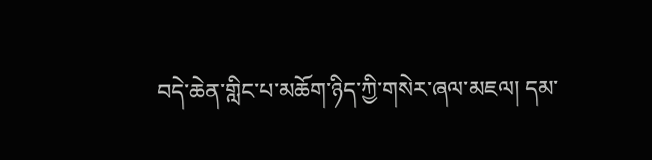བདེ་ཆེན་གླིང་པ་མཆོག་ཉིད་ཀྱི་གསེར་ཞལ་མཇལ། དམ་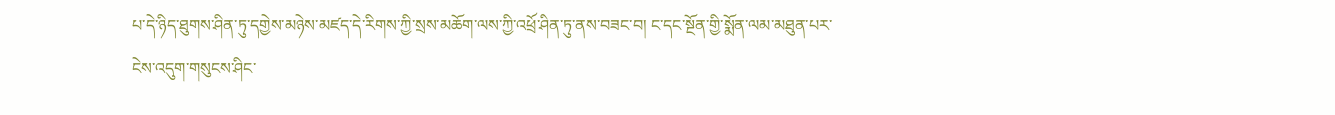པ་དེ་ཉིད་ཐུགས་ཤིན་ཏུ་དགྱེས་མཉེས་མཛད་དེ་རིགས་ཀྱི་སྲས་མཆོག་ལས་ཀྱི་འཕྲོ་ཤིན་ཏུ་ནས་བཟང་བ། ང་དང་སྔོན་གྱི་སྨོན་ལམ་མཐུན་པར་ངེས་འདུག་གསུངས་ཤིང་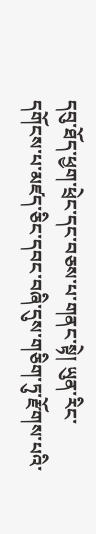དབུ་ཐོད་ཕྱག་ཕྲེང་དང་བཅས་པ་གནང་སྟེ། ཡུན་རིང་དགོངས་པ་མཛད་ཅིང་དབང་བཞི་དུས་གཅིག་ཏུ་རྫོགས་པའི་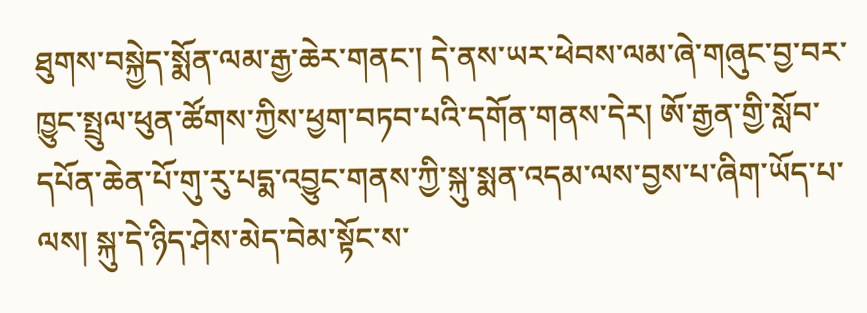ཐུགས་བསྐྱེད་སྨོན་ལམ་རྒྱ་ཆེར་གནང་། དེ་ནས་ཡར་ཕེབས་ལམ་ཞེ་གཞུང་བྱ་བར་ཁྱུང་སྤྲུལ་ཕུན་ཚོགས་ཀྱིས་ཕྱག་བཏབ་པའི་དགོན་གནས་དེར། ཨོ་རྒྱན་གྱི་སློབ་དཔོན་ཆེན་པོ་གུ་རུ་པདྨ་འབྱུང་གནས་ཀྱི་སྐུ་སྨན་འདམ་ལས་བྱས་པ་ཞིག་ཡོད་པ་ལས། སྐུ་དེ་ཉིད་ཤེས་མེད་བེམ་སྟོང་ས་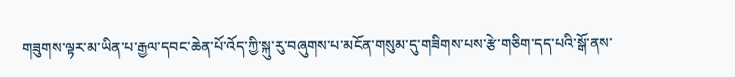གཟུགས་ལྟར་མ་ཡིན་པ་རྒྱལ་དབང་ཆེན་པོ་འོད་ཀྱི་སྐུ་རུ་བཞུགས་པ་མངོན་གསུམ་དུ་གཟིགས་པས་རྩེ་གཅིག་དད་པའི་སྒོ་ནས་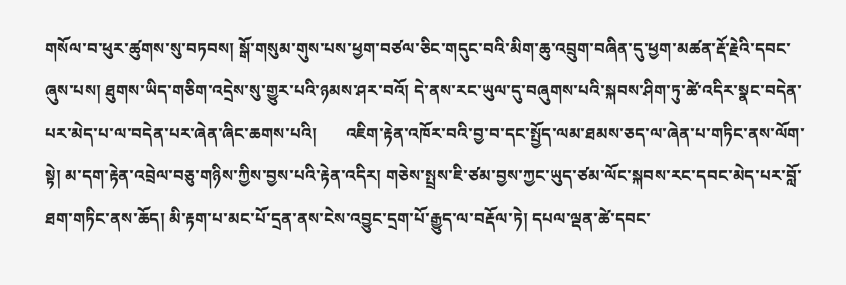གསོལ་བ་ཕུར་ཚུགས་སུ་བཏབས། སྒོ་གསུམ་གུས་པས་ཕྱག་བཙལ་ཅིང་གདུང་བའི་མིག་ཆུ་འབྲུག་བཞིན་དུ་ཕྱག་མཚན་རྡོ་རྗེའི་དབང་ཞུས་པས། ཐུགས་ཡིད་གཅིག་འདྲེས་སུ་གྱུར་པའི་ཉམས་ཤར་བའོ། དེ་ནས་རང་ཡུལ་དུ་བཞུགས་པའི་སྐབས་ཤིག་ཏུ་ཚེ་འདིར་སྣང་བདེན་པར་མེད་པ་ལ་བདེན་པར་ཞེན་ཞིང་ཆགས་པའི།       འཇིག་རྟེན་འཁོར་བའི་བྱ་བ་དང་སྤྱོད་ལམ་ཐམས་ཅད་ལ་ཞེན་པ་གཏིང་ནས་ལོག་སྟེ། མ་དག་རྟེན་འབྲེལ་བཅུ་གཉིས་ཀྱིས་བྱས་པའི་རྟེན་འདིར། གཅེས་སྤྲས་ཇི་ཙམ་བྱས་ཀྱང་ཡུད་ཙམ་ལོང་སྐབས་རང་དབང་མེད་པར་བློ་ཐག་གཏིང་ནས་ཆོད། མི་རྟག་པ་མང་པོ་དྲན་ནས་ངེས་འབྱུང་དྲག་པོ་རྒྱུད་ལ་བརྡོལ་ཏེ། དཔལ་ལྡན་ཚེ་དབང་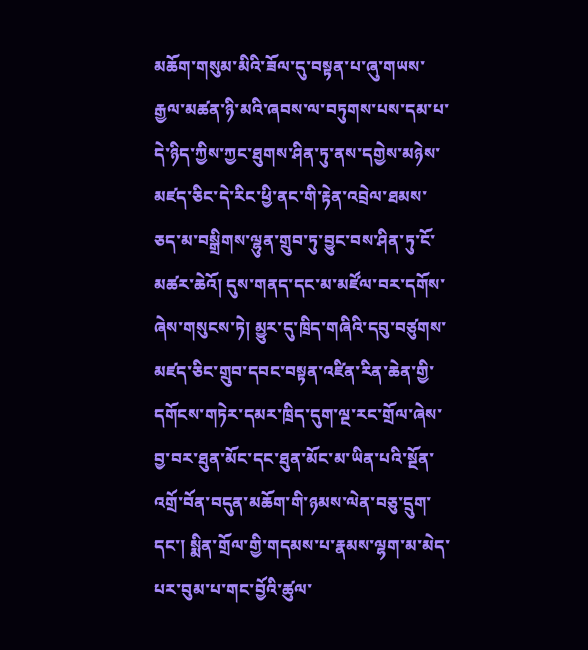མཆོག་གསུམ་མིའི་ཟོལ་དུ་བསྟན་པ་ཞུ་གཡས་རྒྱལ་མཚན་ཉི་མའི་ཞབས་ལ་བཏུགས་པས་དམ་པ་དེ་ཉིད་ཀྱིས་ཀྱང་ཐུགས་ཤིན་ཏུ་ནས་དགྱེས་མཉེས་མཛད་ཅིང་དེ་རིང་ཕྱི་ནང་གི་རྟེན་འབྲེལ་ཐམས་ཅད་མ་བསྒྲིགས་ལྷུན་གྲུབ་ཏུ་བྱུང་བས་ཤིན་ཏུ་ངོ་མཚར་ཆེའོ། དུས་གནད་དང་མ་མཛོལ་བར་དགོས་ཞེས་གསུངས་ཏེ། མྱུར་དུ་ཁྲིད་གཞིའི་དབུ་བཙུགས་མཛད་ཅིང་གྲུབ་དབང་བསྟན་འཛིན་རིན་ཆེན་གྱི་དགོངས་གཏེར་དམར་ཁྲིད་དུག་ལྔ་རང་གྲོལ་ཞེས་བྱ་བར་ཐུན་མོང་དང་ཐུན་མོང་མ་ཡིན་པའི་སྔོན་འགྲོ་བོན་བདུན་མཆོག་གི་ཉམས་ལེན་བཅུ་དྲུག་དང་། སྨིན་གྲོལ་གྱི་གདམས་པ་རྣམས་ལྷག་མ་མེད་པར་བུམ་པ་གང་བྱོའི་ཚུལ་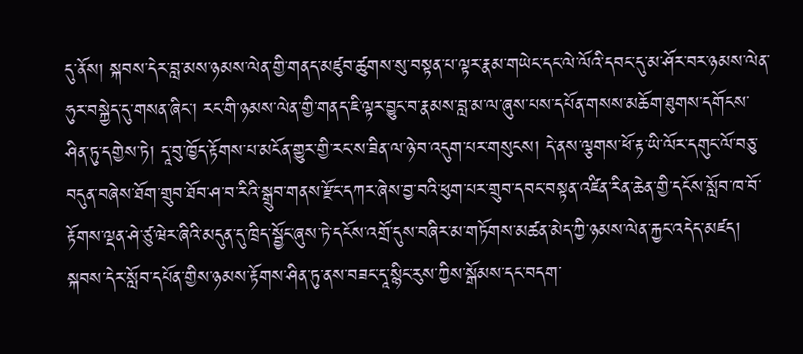དུ་ནོས། སྐབས་དེར་བླ་མས་ཉམས་ལེན་གྱི་གནད་མཛུབ་ཚུགས་སུ་བསྟན་པ་ལྟར་རྣམ་གཡེང་དང་ལེ་ལོའི་དབང་དུ་མ་ཤོར་བར་ཉམས་ལེན་ཧུར་བསྐྱེད་དུ་གསན་ཞིང་། རང་གི་ཉམས་ལེན་གྱི་གནད་ཇི་ལྟར་བྱུང་བ་རྣམས་བླ་མ་ལ་ཞུས་པས་དཔོན་གསས་མཆོག་ཐུགས་དགོངས་ཤིན་ཏུ་དགྱེས་ཏེ། དཱ་བུ་ཁྱོད་རྟོགས་པ་མངོན་གྱུར་གྱི་རང་ས་ཟིན་ལ་ཉེ་བ་འདུག་པར་གསུངས། དེ་ནས་ལྕགས་ཕོ་རྟ་ཡི་ལོར་དགུང་ལོ་བཅུ་བདུན་བཞེས་ཐོག་གྲུབ་ཐོབ་ཤ་བ་རིའི་སྒྲུབ་གནས་རྫོང་དཀར་ཞེས་བྱ་བའི་ཕུག་པར་གྲུབ་དབང་བསྟན་འཛིན་རིན་ཆེན་གྱི་དངོས་སློབ་ཁ་བོ་རྟོགས་ལྡན་ཤེ་ཙུ་ཝེར་ཞིའི་མདུན་དུ་ཁྲིད་སྦྱོང་ཞུས་ཏེ་དངོས་འགྲོ་དུས་བཞིར་མ་གཏོགས་མཚན་མེད་ཀྱི་ཉམས་ལེན་རྐྱང་འདེད་མཛད། སྐབས་དེར་སློབ་དཔོན་གྱིས་ཉམས་རྟོགས་ཤིན་ཏུ་ནས་བཟང་དཱ་སྙིང་རུས་ཀྱིས་སྒོམས་དང་བདག་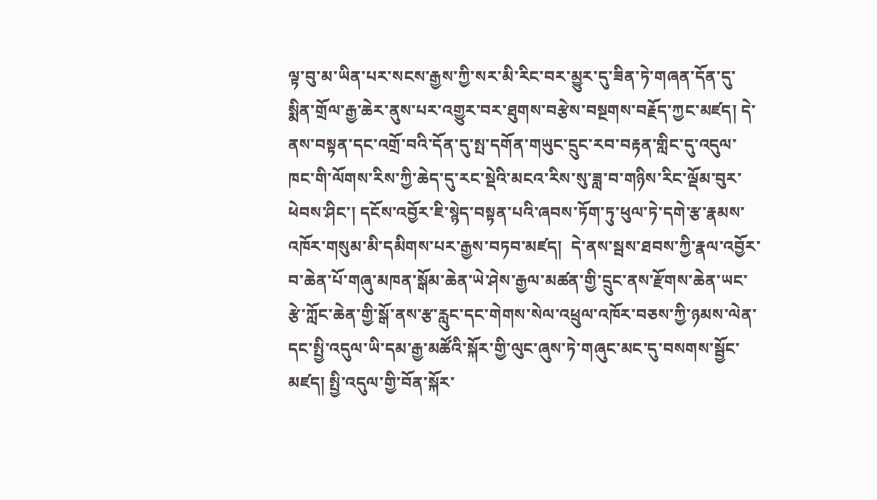ལྟ་བུ་མ་ཡིན་པར་སངས་རྒྱས་ཀྱི་སར་མི་རིང་བར་མྱུར་དུ་ཟིན་ཏེ་གཞན་དོན་དུ་སྨིན་གྲོལ་རྒྱ་ཆེར་ནུས་པར་འགྱུར་བར་ཐུགས་བརྩེས་བསྔགས་བརྗོད་ཀྱང་མཛད། དེ་ནས་བསྟན་དང་འགྲོ་བའི་དོན་དུ་སྤ་དགོན་གཡུང་དྲུང་རབ་བརྟན་གླིང་དུ་འདུལ་ཁང་གི་ལོགས་རིས་ཀྱི་ཆེད་དུ་རང་སྡེའི་མངའ་རིས་སུ་ཟླ་བ་གཉིས་རིང་ལྡོམ་བུར་ཕེབས་ཤིང་། དངོས་འབྱོར་ཇི་སྙེད་བསྟན་པའི་ཞབས་ཏོག་ཏུ་ཕུལ་ཏེ་དགེ་རྩ་རྣམས་འཁོར་གསུམ་མི་དམིགས་པར་རྒྱས་བཏབ་མཛད།  དེ་ནས་སྦས་ཐབས་ཀྱི་རྣལ་འབྱོར་བ་ཆེན་པོ་གཞུ་མཁན་སྒོམ་ཆེན་ཡེ་ཤེས་རྒྱལ་མཚན་གྱི་དྲུང་ནས་རྫོགས་ཆེན་ཡང་རྩེ་ཀློང་ཆེན་གྱི་སྒོ་ནས་རྩ་རླུང་དང་གེགས་སེལ་འཕྲུལ་འཁོར་བཅས་ཀྱི་ཉམས་ལེན་དང་སྤྱི་འདུལ་ཡི་དམ་རྒྱ་མཚོའི་སྐོར་གྱི་ལུང་ཞུས་ཏེ་གཞུང་མང་དུ་བསགས་སྦྱོང་མཛད། སྤྱི་འདུལ་གྱི་བོན་སྐོར་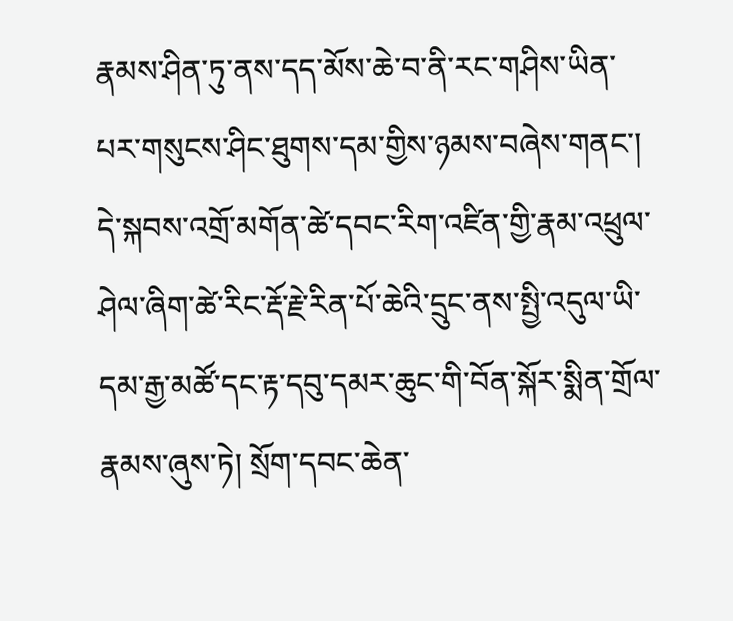རྣམས་ཤིན་ཏུ་ནས་དད་མོས་ཆེ་བ་ནི་རང་གཤིས་ཡིན་པར་གསུངས་ཤིང་ཐུགས་དམ་གྱིས་ཉམས་བཞེས་གནང་།       དེ་སྐབས་འགྲོ་མགོན་ཚེ་དབང་རིག་འཛིན་གྱི་རྣམ་འཕྲུལ་ཤེལ་ཞིག་ཚེ་རིང་རྡོ་རྗེ་རིན་པོ་ཆེའི་དྲུང་ནས་སྤྱི་འདུལ་ཡི་དམ་རྒྱ་མཚོ་དང་རྟ་དབུ་དམར་ཆུང་གི་བོན་སྐོར་སྨིན་གྲོལ་རྣམས་ཞུས་ཏེ། སྲོག་དབང་ཆེན་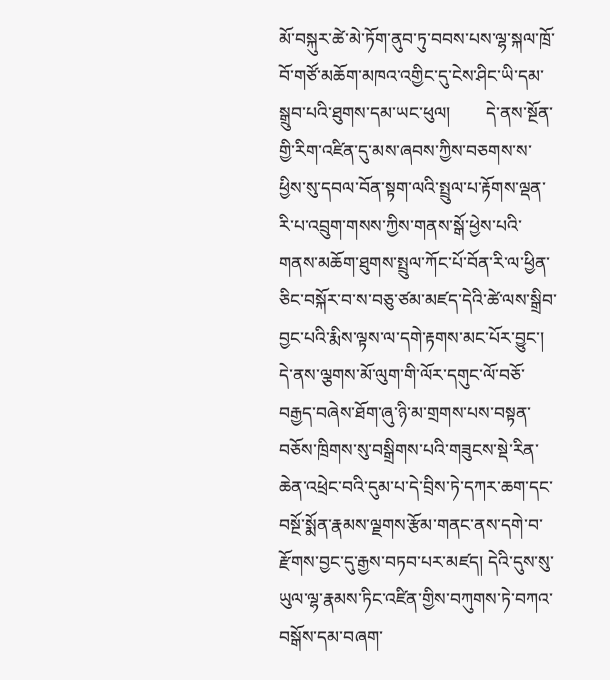མོ་བསྐུར་ཚེ་མེ་ཏོག་ནུབ་ཏུ་བབས་པས་ལྷ་སྐལ་ཁྲོ་བོ་གཙོ་མཆོག་མཁའ་འགྱིང་དུ་ངེས་ཤིང་ཡི་དམ་སྒྲུབ་པའི་ཐུགས་དམ་ཡང་ཕུལ།        དེ་ནས་སྔོན་གྱི་རིག་འཛིན་དུ་མས་ཞབས་ཀྱིས་བཅགས་ས་ཕྱིས་སུ་དབལ་བོན་སྟག་ལའི་སྤྲུལ་པ་རྟོགས་ལྡན་རི་པ་འབྲུག་གསས་ཀྱིས་གནས་སྒོ་ཕྱེས་པའི་གནས་མཆོག་ཐུགས་སྤྲུལ་ཀོང་པོ་བོན་རི་ལ་ཕྱིན་ཅིང་བསྐོར་བ་ས་བཅུ་ཙམ་མཛད་དེའི་ཚེ་ལས་སྒྲིབ་བྱང་པའི་རྨིས་ལྟས་ལ་དགེ་རྟགས་མང་པོར་བྱུང་། དེ་ནས་ལྕགས་མོ་ལུག་གི་ལོར་དགུང་ལོ་བཅོ་བརྒྱད་བཞེས་ཐོག་ཞུ་ཉི་མ་གྲགས་པས་བསྟན་བཅོས་ཁྲིགས་སུ་བསྒྲིགས་པའི་གཟུངས་སྡེ་རིན་ཆེན་འཕྲེང་བའི་དུམ་པ་དེ་བྲིས་ཏེ་དཀར་ཆག་དང་བསྔོ་སྨོན་རྣམས་ལྗགས་རྩོམ་གནང་ནས་དགེ་བ་རྫོགས་བྱང་དུ་རྒྱས་བཏབ་པར་མཛད། དེའི་དུས་སུ་ཡུལ་ལྷ་རྣམས་ཏིང་འཛིན་གྱིས་བཀུགས་ཏེ་བཀའ་བསྒོས་དམ་བཞག་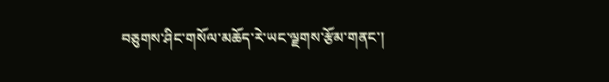བཅུགས་ཤིང་གསོལ་མཆོད་རེ་ཡང་ལྗགས་རྩོམ་གནང་།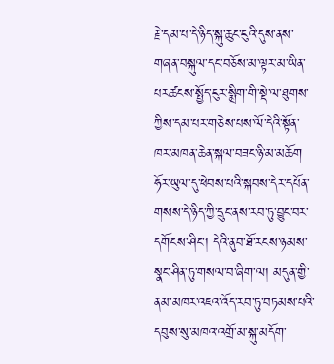རྗེ་དམ་པ་དེ་ཉིད་སྐུ་ཆུང་ངུའི་དུས་ནས་གཞན་བསྐུལ་དང་བཅོས་མ་ལྟར་མ་ཡིན་པརཚངས་སྤྱོད་ངུར་སྨྲིག་གི་སྡེ་ལ་ཐུགས་ཀྱིས་དམ་པར་གཅེས་པས་ལོ་དེའི་སྟོན་ཁར་མཁན་ཆེན་སྐལ་བཟང་ཉི་མ་མཆོག  ཧོར་ཡུལ་དུ་ཕེབས་པའི་སྐབས་དེར་དཔོན་གསས་དེ་ཉིད་ཀྱི་དྲུང་ནས་རབ་ཏུ་བྱུང་བར་དགོངས་ཤིང་། དེའི་ནུབ་ཐོ་རངས་ཉམས་སྣང་ཤིན་ཏུ་གསལ་བ་ཞིག་ལ། མདུན་གྱི་ནམ་མཁར་འཇའ་འོད་རབ་ཏུ་བཏམས་པའི་དབུས་སུ་མཁའ་འགྲོ་མ་སྐུ་མདོག་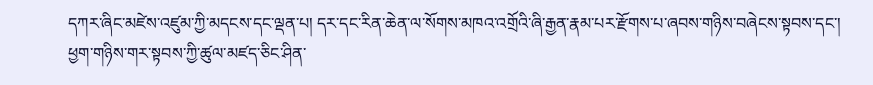དཀར་ཞིང་མཛེས་འཛུམ་ཀྱི་མདངས་དང་ལྡན་པ། དར་དང་རིན་ཆེན་ལ་སོགས་མཁའ་འགྲོའི་ཞི་རྒྱན་རྣམ་པར་རྫོགས་པ་ཞབས་གཉིས་བཞེངས་སྟབས་དང་།  ཕྱག་གཉིས་གར་སྟབས་ཀྱི་ཚུལ་མཛད་ཅིང་ཤིན་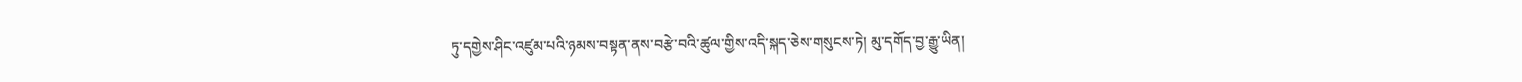ཏུ་དགྱེས་ཤིང་འཛུམ་པའི་ཉམས་བསྟན་ནས་བརྩེ་བའི་ཚུལ་གྱིས་འདི་སྐད་ཅེས་གསུངས་ཏེ། མུ་དགོད་བྱ་རྒྱུ་ཡིན།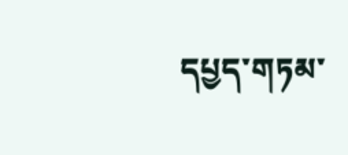དཔྱད་གཏམ་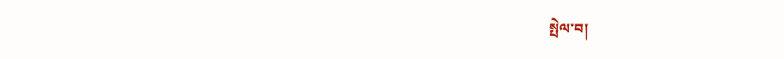སྤེལ་བ།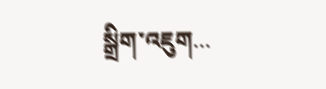སྒྲིག་འཇུག...